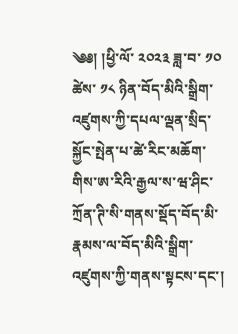༄༅། །ཕྱི་ལོ་ ༢༠༢༣ ཟླ་བ་ ༡༠ ཚེས་ ༡༨ ཉིན་བོད་མིའི་སྒྲིག་འཛུགས་ཀྱི་དཔལ་ལྡན་སྲིད་སྐྱོང་སྤེན་པ་ཚེ་རིང་མཆོག་གིས་ཨ་རིའི་རྒྱལ་ས་ཝ་ཤིང་ཀྲོན་ཊི་སི་གནས་སྡོད་བོད་མི་རྣམས་ལ་བོད་མིའི་སྒྲིག་འཛུགས་ཀྱི་གནས་སྟངས་དང་།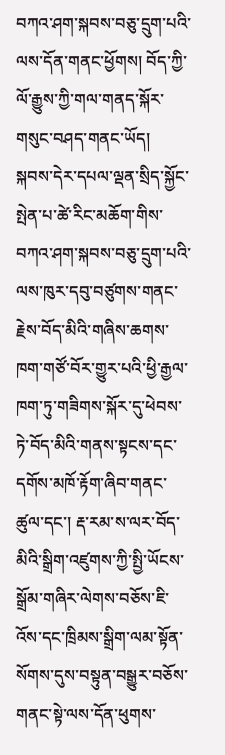བཀའ་ཤག་སྐབས་བཅུ་དྲུག་པའི་ལས་དོན་གནང་ཕྱོགས། བོད་ཀྱི་ལོ་རྒྱུས་ཀྱི་གལ་གནད་སྐོར་གསུང་བཤད་གནང་ཡོད།
སྐབས་དེར་དཔལ་ལྡན་སྲིད་སྐྱོང་སྤེན་པ་ཚེ་རིང་མཆོག་གིས་བཀའ་ཤག་སྐབས་བཅུ་དྲུག་པའི་ལས་ཁུར་དབུ་བཙུགས་གནང་རྗེས་བོད་མིའི་གཞིས་ཆགས་ཁག་གཙོ་བོར་གྱུར་པའི་ཕྱི་རྒྱལ་ཁག་ཏུ་གཟིགས་སྐོར་དུ་ཕེབས་ཏེ་བོད་མིའི་གནས་སྟངས་དང་དགོས་མཁོ་རྟོག་ཞིབ་གནང་ཚུལ་དང་། རྡ་རམ་ས་ལར་བོད་མིའི་སྒྲིག་འཛུགས་ཀྱི་སྤྱི་ཡོངས་སྒྲོམ་གཞིར་ལེགས་བཅོས་ཇི་འོས་དང་ཁྲིམས་སྒྲིག་ལམ་སྟོན་སོགས་དུས་བསྟུན་བསྒྱུར་བཅོས་གནང་སྟེ་ལས་དོན་ཕུགས་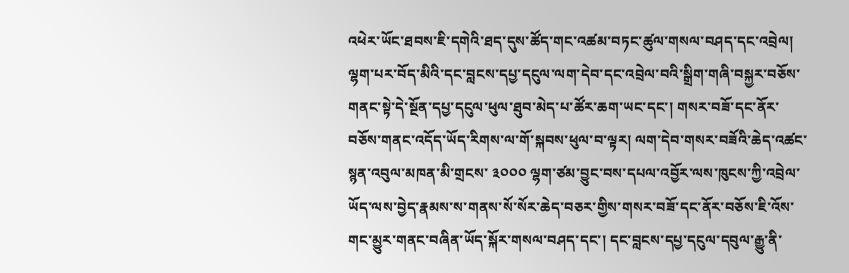འཕེར་ཡོང་ཐབས་ཇི་དགེའི་ཐད་དུས་ཚོད་གང་འཚམ་བཏང་ཚུལ་གསལ་བཤད་དང་འབྲེལ། ལྷག་པར་བོད་མིའི་དང་བླངས་དཔྱ་དངུལ་ལག་དེབ་དང་འབྲེལ་བའི་སྒྲིག་གཞི་བསྐྱར་བཅོས་གནང་སྟེ་དེ་སྔོན་དཔྱ་དངུལ་ཕུལ་ཐུབ་མེད་པ་ཚོར་ཆག་ཡང་དང་། གསར་བཟོ་དང་ནོར་བཅོས་གནང་འདོད་ཡོད་རིགས་ལ་གོ་སྐབས་ཕུལ་བ་ལྟར། ལག་དེབ་གསར་བཟོའི་ཆེད་འཚང་སྙན་འབུལ་མཁན་མི་གྲངས་ ༣༠༠༠ ལྷག་ཙམ་བྱུང་བས་དཔལ་འབྱོར་ལས་ཁུངས་ཀྱི་འབྲེལ་ཡོད་ལས་བྱེད་རྣམས་ས་གནས་སོ་སོར་ཆེད་བཅར་གྱིས་གསར་བཟོ་དང་ནོར་བཅོས་ཇི་འོས་གང་མྱུར་གནང་བཞིན་ཡོད་སྐོར་གསལ་བཤད་དང་། དང་བླངས་དཔྱ་དངུལ་དབུལ་རྒྱུ་ནི་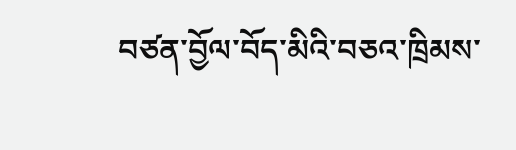བཙན་བྱོལ་བོད་མིའི་བཅའ་ཁྲིམས་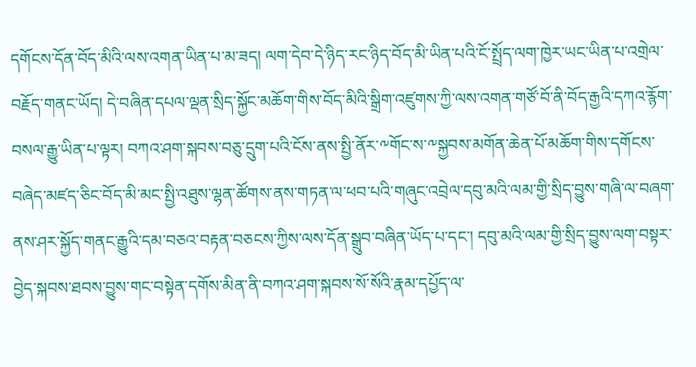དགོངས་དོན་བོད་མིའི་ལས་འགན་ཡིན་པ་མ་ཟད། ལག་དེབ་དེ་ཉིད་རང་ཉིད་བོད་མི་ཡིན་པའི་ངོ་སྤྲོད་ལག་ཁྱེར་ཡང་ཡིན་པ་འགྲེལ་བརྗོད་གནང་ཡོད། དེ་བཞིན་དཔལ་ལྡན་སྲིད་སྐྱོང་མཆོག་གིས་བོད་མིའི་སྒྲིག་འཛུགས་ཀྱི་ལས་འགན་གཙོ་བོ་ནི་བོད་རྒྱའི་དཀའ་རྙོག་བསལ་རྒྱུ་ཡིན་པ་ལྟར། བཀའ་ཤག་སྐབས་བཅུ་དྲུག་པའི་ངོས་ནས་སྤྱི་ནོར་༸གོང་ས་༸སྐྱབས་མགོན་ཆེན་པོ་མཆོག་གིས་དགོངས་བཞེད་མཛད་ཅིང་བོད་མི་མང་སྤྱི་འཐུས་ལྷན་ཚོགས་ནས་གཏན་ལ་ཕབ་པའི་གཞུང་འབྲེལ་དབུ་མའི་ལམ་གྱི་སྲིད་བྱུས་གཞི་ལ་བཞག་ནས་ཤར་སྐྱོད་གནང་རྒྱུའི་དམ་བཅའ་བརྟན་བཅངས་ཀྱིས་ལས་དོན་སྒྲུབ་བཞིན་ཡོད་པ་དང་། དབུ་མའི་ལམ་གྱི་སྲིད་བྱུས་ལག་བསྟར་བྱེད་སྐབས་ཐབས་བྱུས་གང་བསྟེན་དགོས་མིན་ནི་བཀའ་ཤག་སྐབས་སོ་སོའི་རྣམ་དཔྱོད་ལ་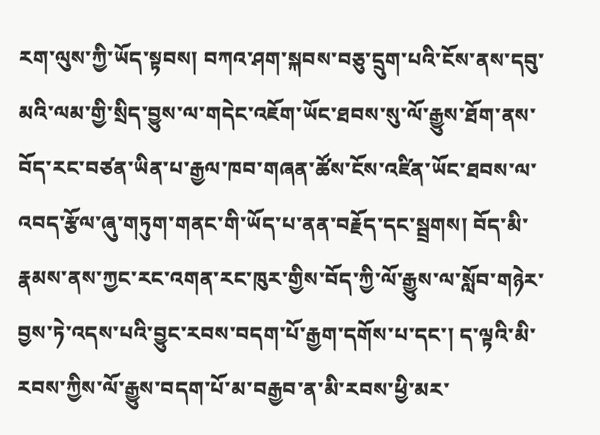རག་ལུས་ཀྱི་ཡོད་སྟབས། བཀའ་ཤག་སྐབས་བཅུ་དྲུག་པའི་ངོས་ནས་དབུ་མའི་ལམ་གྱི་སྲིད་བྱུས་ལ་གདེང་འཇོག་ཡོང་ཐབས་སུ་ལོ་རྒྱུས་ཐོག་ནས་བོད་རང་བཙན་ཡིན་པ་རྒྱལ་ཁབ་གཞན་ཚོས་ངོས་འཛིན་ཡོང་ཐབས་ལ་འབད་རྩོལ་ཞུ་གཏུག་གནང་གི་ཡོད་པ་ནན་བརྗོད་དང་སྦྲགས། བོད་མི་རྣམས་ནས་ཀྱང་རང་འགན་རང་ཁུར་གྱིས་བོད་ཀྱི་ལོ་རྒྱུས་ལ་སློབ་གཉེར་བྱས་ཏེ་འདས་པའི་བྱུང་རབས་བདག་པོ་རྒྱག་དགོས་པ་དང་། ད་ལྟའི་མི་རབས་ཀྱིས་ལོ་རྒྱུས་བདག་པོ་མ་བརྒྱབ་ན་མི་རབས་ཕྱི་མར་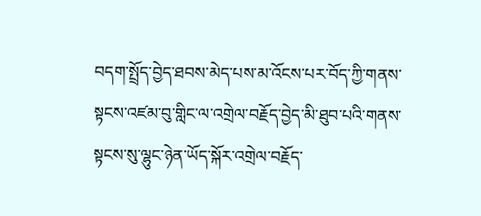བདག་སྤྲོད་བྱེད་ཐབས་མེད་པས་མ་འོངས་པར་བོད་ཀྱི་གནས་སྟངས་འཛམ་བུ་གླིང་ལ་འགྲེལ་བརྗོད་བྱེད་མི་ཐུབ་པའི་གནས་སྟངས་སུ་ལྷུང་ཉེན་ཡོད་སྐོར་འགྲེལ་བརྗོད་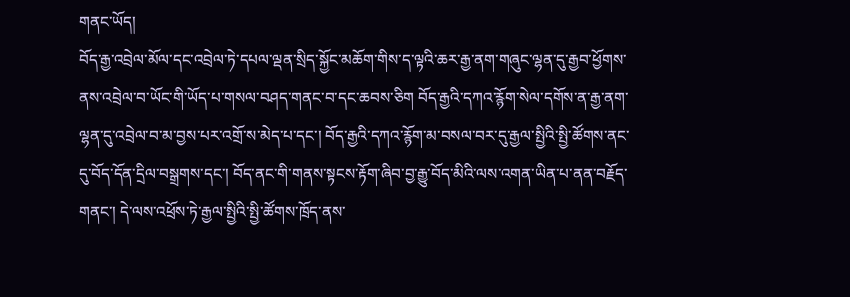གནང་ཡོད།
བོད་རྒྱ་འབྲེལ་མོལ་དང་འབྲེལ་ཏེ་དཔལ་ལྡན་སྲིད་སྐྱོང་མཆོག་གིས་ད་ལྟའི་ཆར་རྒྱ་ནག་གཞུང་ལྷན་དུ་རྒྱབ་ཕྱོགས་ནས་འབྲེལ་བ་ཡོང་གི་ཡོད་པ་གསལ་བཤད་གནང་བ་དང་ཆབས་ཅིག བོད་རྒྱའི་དཀའ་རྙོག་སེལ་དགོས་ན་རྒྱ་ནག་ལྷན་དུ་འབྲེལ་བ་མ་བྱས་པར་འགྲོ་ས་མེད་པ་དང་། བོད་རྒྱའི་དཀའ་རྙོག་མ་བསལ་བར་དུ་རྒྱལ་སྤྱིའི་སྤྱི་ཚོགས་ནང་དུ་བོད་དོན་དྲིལ་བསྒྲགས་དང་། བོད་ནང་གི་གནས་སྟངས་རྟོག་ཞིབ་བྱ་རྒྱུ་བོད་མིའི་ལས་འགན་ཡིན་པ་ནན་བརྗོད་གནང་། དེ་ལས་འཕྲོས་ཏེ་རྒྱལ་སྤྱིའི་སྤྱི་ཚོགས་ཁྲོད་ནས་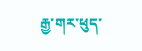རྒྱ་གར་ཕུད་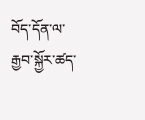བོད་དོན་ལ་རྒྱབ་སྐྱོར་ཚད་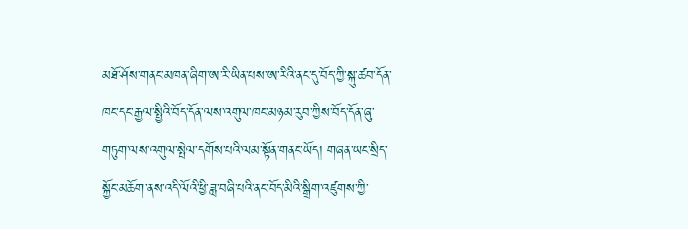མཐོ་ཤོས་གནང་མཁན་ཞིག་ཨ་རི་ཡིན་པས་ཨ་རིའི་ནང་དུ་བོད་ཀྱི་སྐུ་ཚབ་དོན་ཁང་དང་རྒྱལ་སྤྱིའི་བོད་དོན་ལས་འགུལ་ཁང་མཉམ་རུབ་ཀྱིས་བོད་དོན་ཞུ་གཏུག་ལས་འགུལ་སྤེལ་དགོས་པའི་ལམ་སྟོན་གནང་ཡོད། གཞན་ཡང་སྲིད་སྐྱོང་མཆོག་ནས་འདི་ལོའི་ཕྱི་ཟླ་བཞི་པའི་ནང་བོད་མིའི་སྒྲིག་འཛུགས་ཀྱི་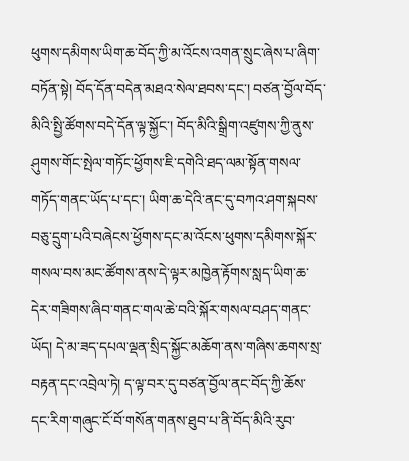ཕུགས་དམིགས་ཡིག་ཆ་བོད་ཀྱི་མ་འོངས་འགན་སྲུང་ཞེས་པ་ཞིག་བཏོན་སྟེ། བོད་དོན་བདེན་མཐའ་སེལ་ཐབས་དང་། བཙན་བྱོལ་བོད་མིའི་སྤྱི་ཚོགས་བདེ་དོན་ལྟ་སྐྱོང་། བོད་མིའི་སྒྲིག་འཛུགས་ཀྱི་ནུས་ཤུགས་གོང་སྤེལ་གཏོང་ཕྱོགས་ཇི་དགེའི་ཐད་ལམ་སྟོན་གསལ་གཏོད་གནང་ཡོད་པ་དང་། ཡིག་ཆ་དེའི་ནང་དུ་བཀའ་ཤག་སྐབས་བཅུ་དྲུག་པའི་བཞེངས་ཕྱོགས་དང་མ་འོངས་ཕུགས་དམིགས་སྐོར་གསལ་བས་མང་ཚོགས་ནས་དེ་ལྟར་མཁྱེན་རྟོགས་སླད་ཡིག་ཆ་དེར་གཟིགས་ཞིབ་གནང་གལ་ཆེ་བའི་སྐོར་གསལ་བཤད་གནང་ཡོད། དེ་མ་ཟད་དཔལ་ལྡན་སྲིད་སྐྱོང་མཆོག་ནས་གཞིས་ཆགས་སྲ་བརྟན་དང་འབྲེལ་ཏེ། ད་ལྟ་བར་དུ་བཙན་བྱོལ་ནང་བོད་ཀྱི་ཆོས་དང་རིག་གཞུང་ངོ་བོ་གསོན་གནས་ཐུབ་པ་ནི་བོད་མིའི་རུབ་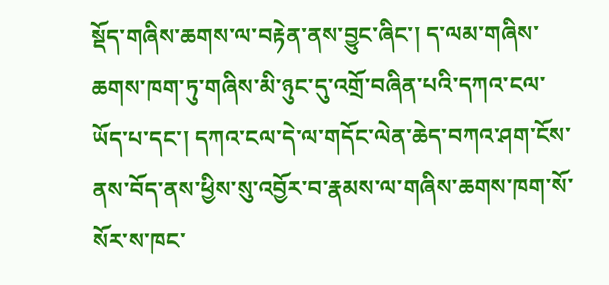སྡོད་གཞིས་ཆགས་ལ་བརྟེན་ནས་བྱུང་ཞིང་། ད་ལམ་གཞིས་ཆགས་ཁག་ཏུ་གཞིས་མི་ཉུང་དུ་འགྲོ་བཞིན་པའི་དཀའ་ངལ་ཡོད་པ་དང་། དཀའ་ངལ་དེ་ལ་གདོང་ལེན་ཆེད་བཀའ་ཤག་ངོས་ནས་བོད་ནས་ཕྱིས་སུ་འབྱོར་བ་རྣམས་ལ་གཞིས་ཆགས་ཁག་སོ་སོར་ས་ཁང་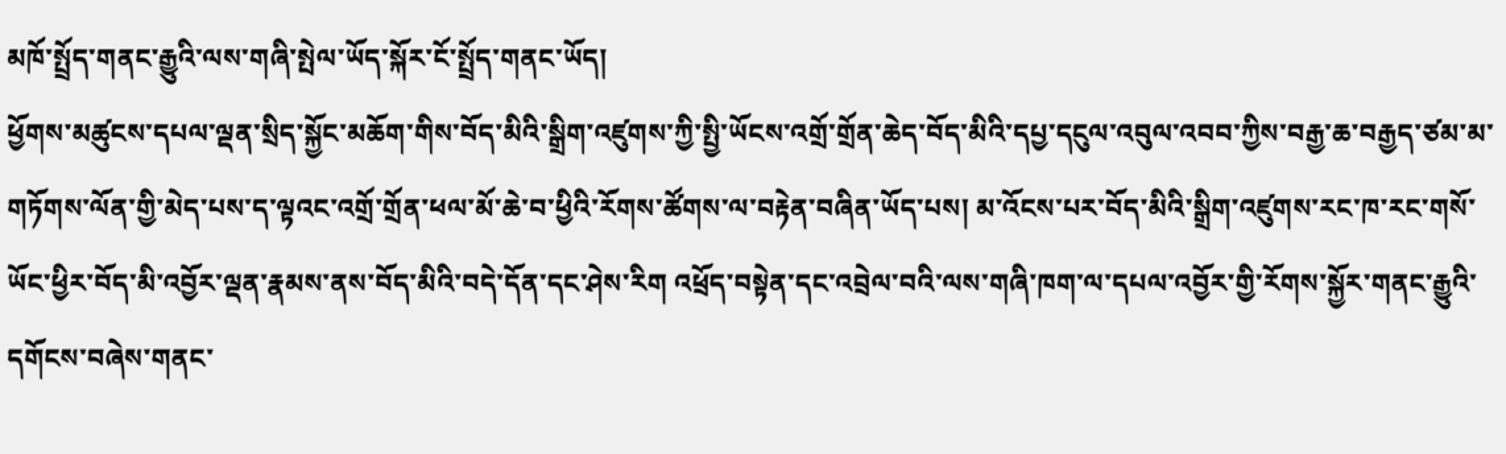མཁོ་སྤྲོད་གནང་རྒྱུའི་ལས་གཞི་སྤེལ་ཡོད་སྐོར་ངོ་སྤྲོད་གནང་ཡོད།
ཕྱོགས་མཚུངས་དཔལ་ལྡན་སྲིད་སྐྱོང་མཆོག་གིས་བོད་མིའི་སྒྲིག་འཛུགས་ཀྱི་སྤྱི་ཡོངས་འགྲོ་གྲོན་ཆེད་བོད་མིའི་དཔྱ་དངུལ་འབུལ་འབབ་ཀྱིས་བརྒྱ་ཆ་བརྒྱད་ཙམ་མ་གཏོགས་ལོན་གྱི་མེད་པས་ད་ལྟའང་འགྲོ་གྲོན་ཕལ་མོ་ཆེ་བ་ཕྱིའི་རོགས་ཚོགས་ལ་བརྟེན་བཞིན་ཡོད་པས། མ་འོངས་པར་བོད་མིའི་སྒྲིག་འཛུགས་རང་ཁ་རང་གསོ་ཡོང་ཕྱིར་བོད་མི་འབྱོར་ལྡན་རྣམས་ནས་བོད་མིའི་བདེ་དོན་དང་ཤེས་རིག འཕྲོད་བསྟེན་དང་འབྲེལ་བའི་ལས་གཞི་ཁག་ལ་དཔལ་འབྱོར་གྱི་རོགས་སྐྱོར་གནང་རྒྱུའི་དགོངས་བཞེས་གནང་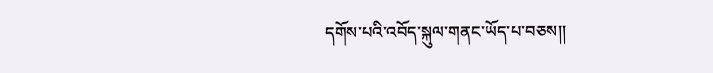དགོས་པའི་འབོད་སྐུལ་གནང་ཡོད་པ་བཅས།།